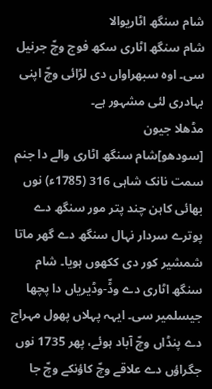شام سنگھ اٹاریوالا
شام سنگھ اٹاری سکھ فوج وچّ جرنیل سی۔ اوہ سبھراواں دی لڑائی وچّ اپنی بہادری لئی مشہور ہے۔
مڈھلا جیون
[سودھو]شام سنگھ اٹاری والے دا جنم سمت نانک شاہی 316 (1785ء) نوں بھائی کاہن چند پتر مور سنگھ دے پوترے سردار نہال سنگھ دے گھر ماتا شمشیر کور دی ککھوں ہویا۔ شام سنگھ اٹاری دے وڈّ-وڈیریاں دا پچھا جیسلمیر سی۔ ایہہ پہلاں پھول مہراج دے پنڈاں وچّ آباد ہوئے، پھر 1735 نوں جگراؤں دے علاقے وچّ کاؤنکے وچّ جا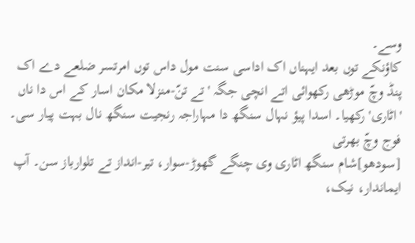وسے۔
کاؤنکے توں بعد ایہناں اک اداسی سنت مول داس توں امرتسر ضلعے دے اک پنڈ وچّ موڑھی رکھوائی اتے انچی جگہ 'تے تنّ-منزلا مکان اسار کے اس دا ناں 'اٹاری' رکھیا۔ اسدا پیؤ نہال سنگھ دا مہاراجہ رنجیت سنگھ نال بہت پیار سی۔
فوج وچّ بھرتی
[سودھو]شام سنگھ اٹاری وی چنگے گھوڑ-سوار، تیر-انداز تے تلوارباز سن۔ آپ ایماندار، نیک،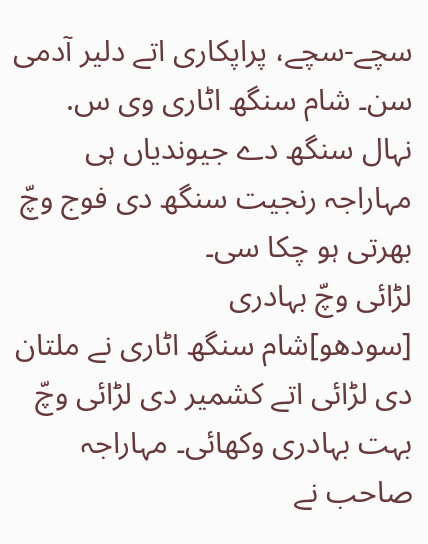سچے-سچے، پراپکاری اتے دلیر آدمی سن۔ شام سنگھ اٹاری وی س. نہال سنگھ دے جیوندیاں ہی مہاراجہ رنجیت سنگھ دی فوج وچّ بھرتی ہو چکا سی۔
لڑائی وچّ بہادری
[سودھو]شام سنگھ اٹاری نے ملتان دی لڑائی اتے کشمیر دی لڑائی وچّ بہت بہادری وکھائی۔ مہاراجہ صاحب نے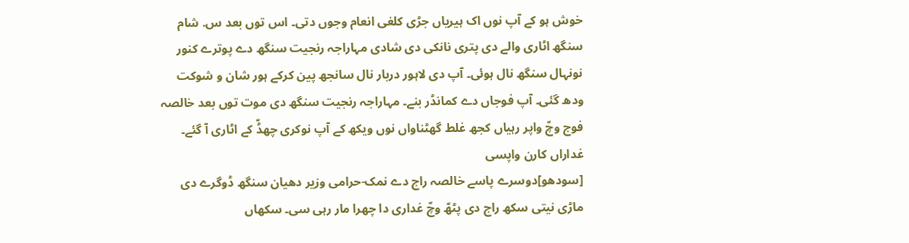خوش ہو کے آپ نوں اک ہیریاں جڑی کلغی انعام وجوں دتی۔ اس توں بعد س. شام سنگھ اٹاری والے دی پتری نانکی دی شادی مہاراجہ رنجیت سنگھ دے پوترے کنور نونہال سنگھ نال ہوئی۔ آپ دی لاہور دربار نال سانجھ پین کرکے ہور شان و شوکت ودھ گئی۔ آپ فوجاں دے کمانڈر بنے۔ مہاراجہ رنجیت سنگھ دی موت توں بعد خالصہ فوج وچّ واپر رہیاں کجھ غلط گھٹناواں نوں ویکھ کے آپ نوکری چھڈّ کے اٹاری آ گئے۔
غداراں کارن واپسی
[سودھو]دوسرے پاسے خالصہ راج دے نمک-حرامی وزیر دھیان سنگھ ڈوگرے دی ماڑی نیتی سکھ راج دی پٹھّ وچّ غداری دا چھرا مار رہی سی۔ سکھاں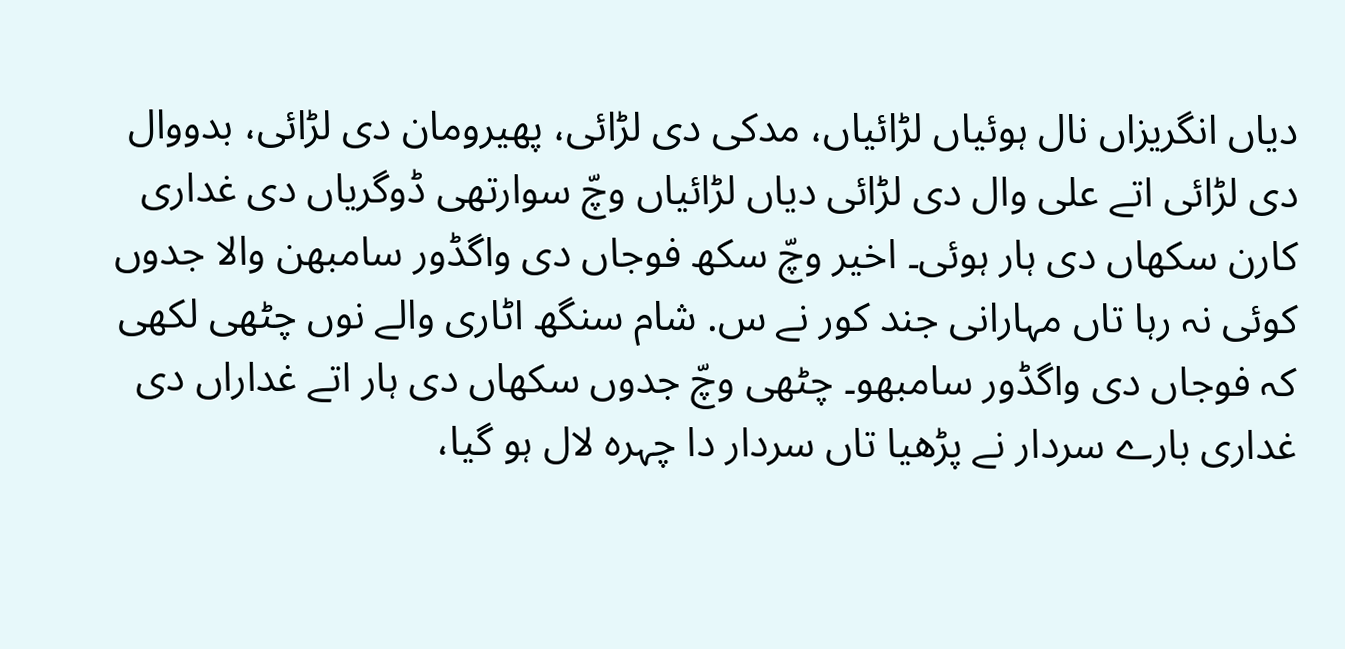دیاں انگریزاں نال ہوئیاں لڑائیاں، مدکی دی لڑائی، پھیرومان دی لڑائی، بدووال دی لڑائی اتے علی وال دی لڑائی دیاں لڑائیاں وچّ سوارتھی ڈوگریاں دی غداری کارن سکھاں دی ہار ہوئی۔ اخیر وچّ سکھ فوجاں دی واگڈور سامبھن والا جدوں کوئی نہ رہا تاں مہارانی جند کور نے س. شام سنگھ اٹاری والے نوں چٹھی لکھی کہ فوجاں دی واگڈور سامبھو۔ چٹھی وچّ جدوں سکھاں دی ہار اتے غداراں دی غداری بارے سردار نے پڑھیا تاں سردار دا چہرہ لال ہو گیا،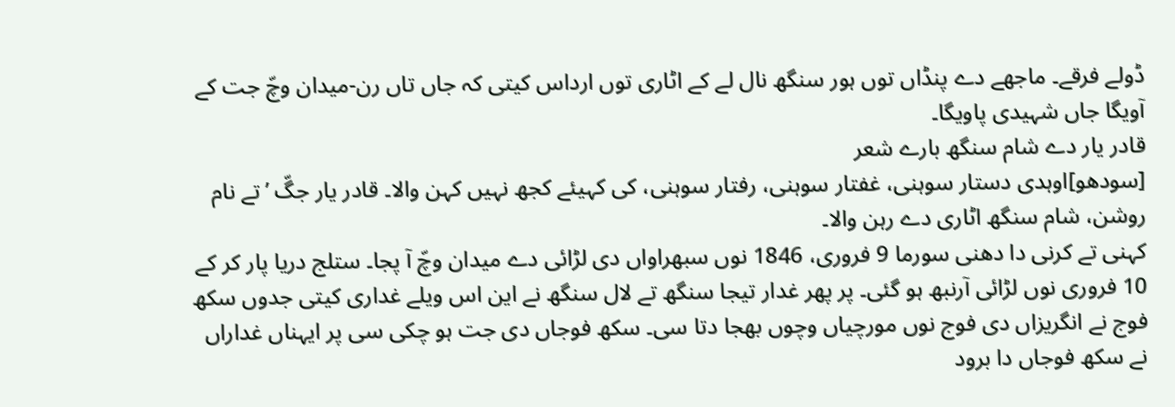ڈولے فرقے۔ ماجھے دے پنڈاں توں ہور سنگھ نال لے کے اٹاری توں ارداس کیتی کہ جاں تاں رن-میدان وچّ جت کے آویگا جاں شہیدی پاویگا۔
قادر یار دے شام سنگھ بارے شعر
[سودھو]اوہدی دستار سوہنی، غفتار سوہنی، رفتار سوہنی، کی کہیئے کجھ نہیں کہن والا۔ قادر یار جگّ ’تے نام روشن، شام سنگھ اٹاری دے رہن والا۔
کہنی تے کرنی دا دھنی سورما 9 فروری، 1846 نوں سبھراواں دی لڑائی دے میدان وچّ آ پجا۔ ستلج دریا پار کر کے 10 فروری نوں لڑائی آرنبھ ہو گئی۔ پر پھر غدار تیجا سنگھ تے لال سنگھ نے این اس ویلے غداری کیتی جدوں سکھ فوج نے انگریزاں دی فوج نوں مورچیاں وچوں بھجا دتا سی۔ سکھ فوجاں دی جت ہو چکی سی پر ایہناں غداراں نے سکھ فوجاں دا برود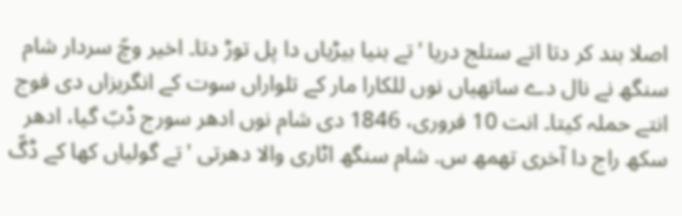اصلا بند کر دتا اتے ستلج دریا 'تے بنیا بیڑیاں دا پل توڑ دتا۔ اخیر وچّ سردار شام سنگھ نے نال دے ساتھیاں نوں للکارا مار کے تلواراں سوت کے انگریزاں دی فوج انتے حملہ کیتا۔ انت 10 فروری، 1846 دی شام نوں ادھر سورج ڈبّ گیا، ادھر سکھ راج دا آخری تھمھ س. شام سنگھ اٹاری والا دھرتی 'تے گولیاں کھا کے ڈگّ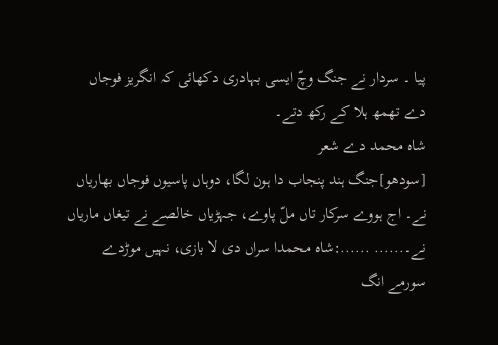پیا ۔ سردار نے جنگ وچّ ایسی بہادری دکھائی کہ انگریز فوجاں دے تھمھ ہلا کے رکھ دتے۔
شاہ محمد دے شعر
[سودھو]جنگ ہند پنجاب دا ہون لگا، دوہاں پاسیوں فوجاں بھاریاں نے۔ اج ہووے سرکار تاں ملّ پاوے، جہڑیاں خالصے نے تیغاں ماریاں نے۔...... ......:شاہ محمدا سراں دی لا بازی، نہیں موڑدے سورمے انگ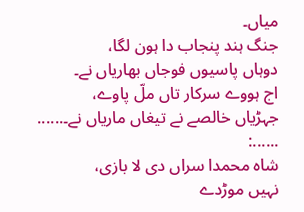میاں۔
جنگ ہند پنجاب دا ہون لگا،
دوہاں پاسیوں فوجاں بھاریاں نے۔
اج ہووے سرکار تاں ملّ پاوے،
جہڑیاں خالصے نے تیغاں ماریاں نے۔...... ......:
شاہ محمدا سراں دی لا بازی،
نہیں موڑدے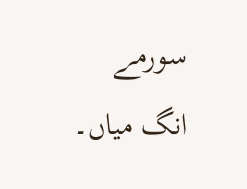سورمے انگ میاں۔